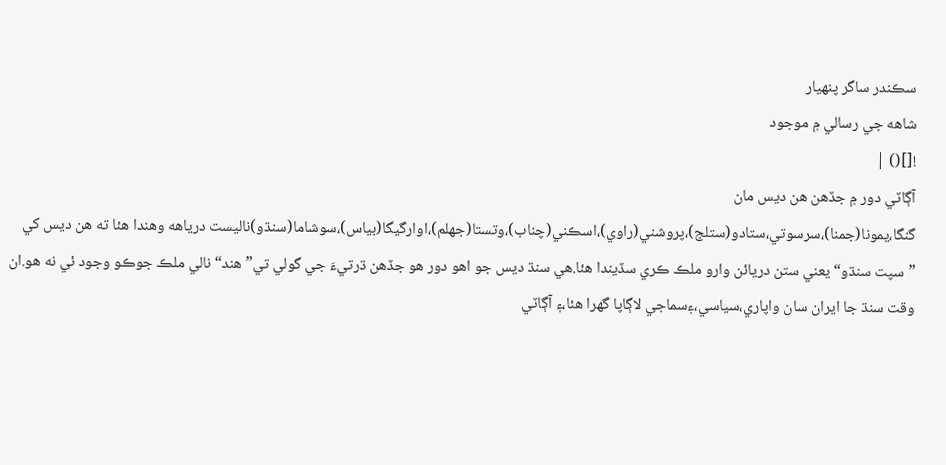سڪندر ساگر پنهيار
شاهه جي رسالي ۾ موجود
![]() |
آڳاٽي دور ۾ جڏهن هن ديس مان
گنگا،يمونا(جمنا)،سرسوتي،ستادو(ستلج)،پروشني(راوي)،اسڪني(چناب)،وتستا(جهلم)،اوارگيگا(بياس)،سوشاما(سنڌو)ناليست درياهه وهندا هئا ته هن ديس کي ”سپت سنڌو“ يعني ستن دريائن وارو ملڪ ڪري سڏيندا هئا.هي سنڌ ديس جو اهو دور هو جڏهن ڌرتيءَ جي گولي تي”هند“ نالي ملڪ جوڪو وجود ئي نه هو.ان وقت سنڌ جا ايران سان واپاري،سياسي،۽سماجي لاڳاپا گھرا هئا،۽ آڳاٽي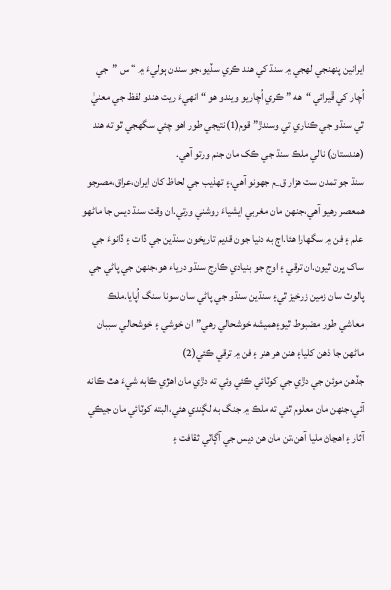ايرانين پنهنجي لهجي ۾ سنڌ کي هند ڪري سڏيو،جو سندن ٻوليءَ ۾ “ س ”جي اُچار کي ڦيرائي “هه ” ڪري اُچاريو ويندو هو “ انهيءَ ريت هندو لفظ جي معنيٰ ٿي سنڌو جي ڪناري تي وسندڙ” قوم(1)نتيجي طور اهو چئي سگھجي ٿو ته هند (هندستان) نالي ملڪ سنڌ جي ڪک مان جنم ورتو آهي.
سنڌ جو تمدن ست هزار ق_م جھونو آهي،۽ تهذيب جي لحاظ کان ايران،عراق،مصرجو همعصر رهيو آهي،جنهن مان مغربي ايشياءَ روشني ورتي.ان وقت سنڌ ديس جا ماڻهو علم ۽ فن ۾ سگھارا هئا.اڄ به دنيا جون قديم تاريخون سنڌين جي ڏات ۽ ڏانوءَ جي ساک ڀرن ٿيون.ان ترقي ۽ اوج جو بنيادي ڪارج سنڌو درياء هو،جنهن جي پاڻي جي پالوٽ سان زمين زرخيز ٿي۽ سنڌين سنڌو جي پاڻي سان سونا سنگ اُپايا.ملڪ معاشي طور مضبوط ٿيو۽هميشه خوشحالي رهي”ان خوشي ۽ خوشحالي سببان ماڻهن جا ذهن کليا۽ هنن هر هنر ۽ فن ۾ ترقي ڪئي(2)
جڏهن موئن جي دڙي جي کوٽائي ڪئي وئي ته دڙي مان اهڙي ڪابه شيءَ هٿ ڪانه آئي،جنهن مان معلوم ٿئي ته ملڪ ۾ جنگ به لڳندي هئي،البته کوٽائي مان جيڪي آثار ۽ اهڃاڻ مليا آهن،تن مان هن ديس جي آڳاٽي ثقافت ۽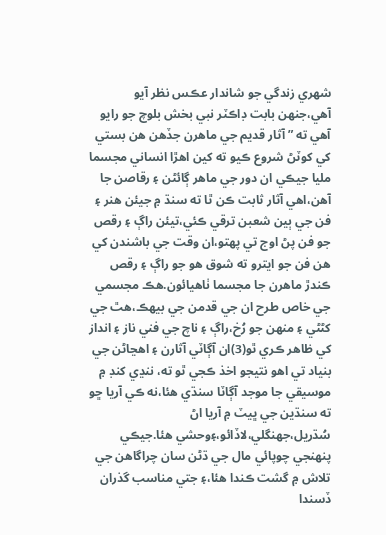شهري زندگي جو شاندار عڪس نظر آيو آهي،جنهن بابت ڊاڪٽر نبي بخش بلوچ جو رايو آهي ته ” آثار قديم جي ماهرن جڏهن هن بستي کي کوٽڻ شروع ڪيو ته کين اهڙا انساني مجسما مليا جيڪي ان دور جي ماهر ڳائڻن ۽ رقاصن جا آهن،اهي آثار ثابت ڪن ٿا ته سنڌ ۾ جيئن هنر ۽ فن جي ٻين شعبن ترقي ڪئي،تيئن راڳ ۽ رقص جو فن پڻ اوج تي پهتو،ان وقت جي باشندن کي هن فن جو ايترو ته شوق هو جو راڳ ۽ رقص ڪندڙ ماهرن جا مجسما ٺاهيائون.هڪ مجسمي جي خاص طرح ان جي قدمن جي بيهڪ،هٿ جي کڻڻي ۽ منهن جو رُخ،راڳ ۽ ناچ جي فني ناز ۽ انداز کي ظاهر ڪري ٿو(3)ان آڳاٽي آثارن ۽ اهڃاڻن جي بنياد تي اهو نتيجو اخذ ڪجي ٿو ته، ننڍي کنڊ ۾ موسيقي جا موجد آڳاٽا سنڌي هئا،نه ڪي آريا ڇو ته سنڌين جي ڀيٽ ۾ آريا اڻ سُڌريل،جھنگلي،لاڏائو،۽وحشي هئا.جيڪي پنهنجي چوپائي مال جي ڌڻن سان چراگاهن جي تلاش ۾ گشت ڪندا هئا،۽ جتي مناسب گذران ڏسندا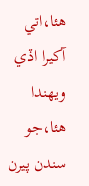هئا،اتي آکيرا اڏي ويهندا هئا،جو سندن پيرن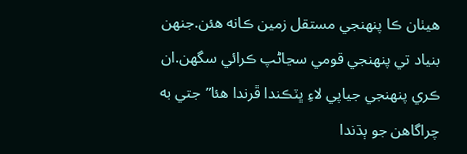هيٺان ڪا پنهنجي مستقل زمين ڪانه هئن.جنهن بنياد تي پنهنجي قومي سڃاڻپ ڪرائي سگھن.ان ڪري پنهنجي جياپي لاءِ ڀٽڪندا ڦرندا هئا”جتي به چراگاهن جو ٻڌندا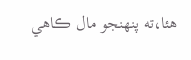هئا،ته پنهنجو مال ڪاهي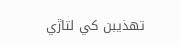تهذيبن کي لتاڙي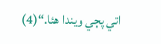اتي پڄي ويندا هئا.“(4)